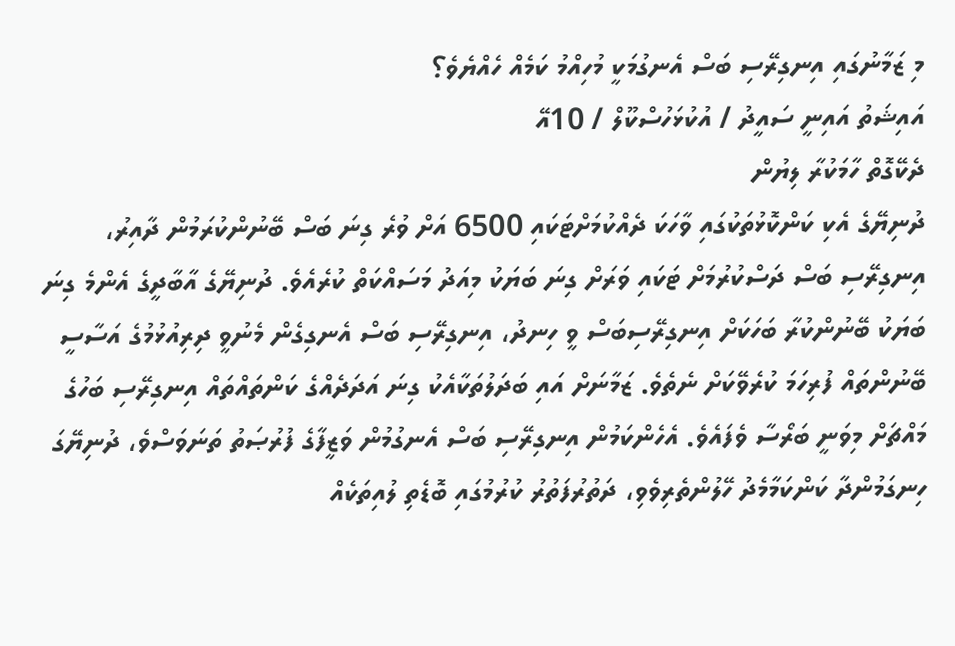މި ޒަމާނުގައި އިނގިރޭސި ބަސް އެނގުމަކީ މުހިއްމު ކަމެއް ހެއްޔެވެ؟
އައިޝަތު އައިނީ ސައީދު / އުކުޅަހުސްކޫލް / 10އޭ
ދެކޭގޮތް ހާމަކުރާ ލިޔުން
ދުނިޔޭގެ އެކި ކަންކޮޅުތަކުގައި ވާހަކަ ދެއްކުމަށްޓަކައި 6500 އަށް ވުރެ ގިނަ ބަސް ބޭނުންކުރަމުން ދާއިރު، އިނގިރޭސި ބަސް ދަސްކުރުމަށް ޓަކައި ވަރަށް ގިނަ ބަޔަކު މިއަދު މަސައްކަތް ކުރެއެވެ. ދުނިޔޭގެ އާބާދީގެ އެންމެ ގިނަ ބަޔަކު ބޭނުންކުރާ ބަހަކަށް އިނގިރޭސިބަސް ވީ ހިނދު، އިނގިރޭސި ބަސް އެނގިގެން މެނުވީ ދިރިއުޅުމުގެ އަސާސީ ބޭނުންތައް ފުރިހަމަ ކުރެވޭކަށް ނެތެވެ. ޒަމާނަށް އައި ބަދަލުތަކާއެކު ގިނަ އަދަދެއްގެ ކަންތައްތައް އިނގިރޭސި ބަހުގެ މައްޗަށް މިވަނީ ބަރޯސާ ވެފައެވެ. އެހެންކަމުން އިނގިރޭސި ބަސް އެނގުމުން ވަޒީފާގެ ފުރުޞަތު ތަނަވަސްވެ، ދުނިޔޭގަ ހިނގަމުންދާ ކަންކަމާމެދު ހޭލުންތެރިވެވި، ދަތުރުފަތުރު ކުރުމުގައި ބޮޑެތި ލުއިތަކެއް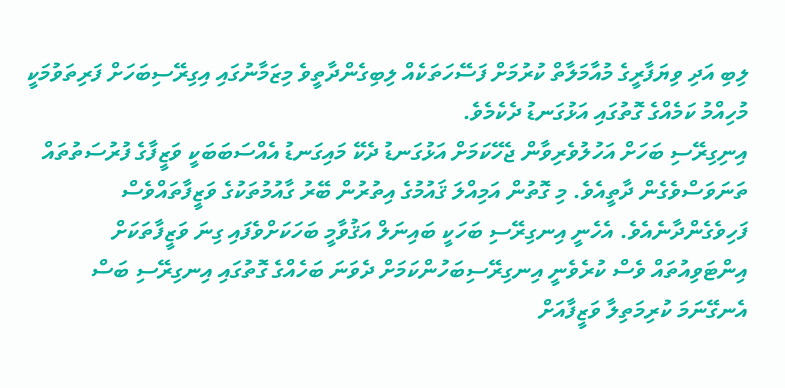ލިބި އަދި ވިޔަފާރީގެ މުއާމަލާތް ކުރުމަށް ފަސޭހަތަކެއް ލިބިގެންދާތީވެ މިޒަމާނުގައި އިގިރޭސިބަހަށް ފަރިތަވުމަކީ މުހިއްމު ކަމެއްގެ ގޮތުގައި އަޅުގަނޑު ދެކެމެވެ.
އިނިގިރޭސި ބަހަށް އަހުލުވެރިވާން ޖެހޭކަމަށް އަޅުގަނޑު ދެކޭ މައިގަނޑު އެއްސަބަބަކީ ވަޒީފާގެ ފުރުސަތުތައް ތަނަވަސްވެގެން ދާތީއެވެ. މި ގޮތުން އަމިއްލަ ޤައުމުގެ އިތުރުން ބޭރު ގާއުމުތަކުގެ ވަޒީފާތައްވެސް ފަހިވެގެންދާނެއެވެ. އެހެނީ އިނގިރޭސި ބަހަކީ ބައިނަލް އަޤުވާމީ ބަހަކަށްވެފައި ގިނަ ވަޒީފާތަކަށް އިންޓަވިއުތައް ވެސް ކުރެވެނީ އިނގިރޭސިބަހުންކަމަށް ދެވަނަ ބަހެއްގެ ގޮތުގައި އިނގިރޭސި ބަސް އެނގޭނަމަ ކުރިމަތިލާ ވަޒީފާއަށް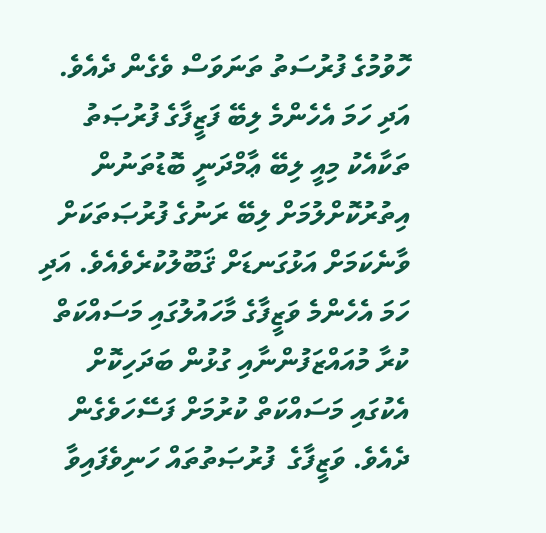ހޮވުމުގެ ފުރުސަތު ތަނަވަސް ވެގެން ދެއެވެ. އަދި ހަމަ އެހެންމެ ލިބޭ ފަޒީފާގެ ފުރުޞަތު ތަކާއެކު މިއީ ލިބޭ ޢާމްދަނީ ބޮޑުތަނުން އިތުރުކޮށްލުމަށް ލިބޭ ރަނުގެ ފުރުޞަތަކަށް ވާނެކަމަށް އަޅުގަނޑަށް ޤަބޫލުކުރެވެއެވެ. އަދި ހަމަ އެހެންމެ ވަޒީފާގެ މާހައުލުގައި މަސައްކަތް ކުރާ މުއައްޒަފުންނާއި ގުޅުން ބަދަހިކޮށް އެކުގައި މަސައްކަތް ކުރުމަށް ފަސޭހަވެގެން ދެއެވެ. ވަޒީފާގެ  ފުރުޞަތުތައް ހަނިވެފައިވާ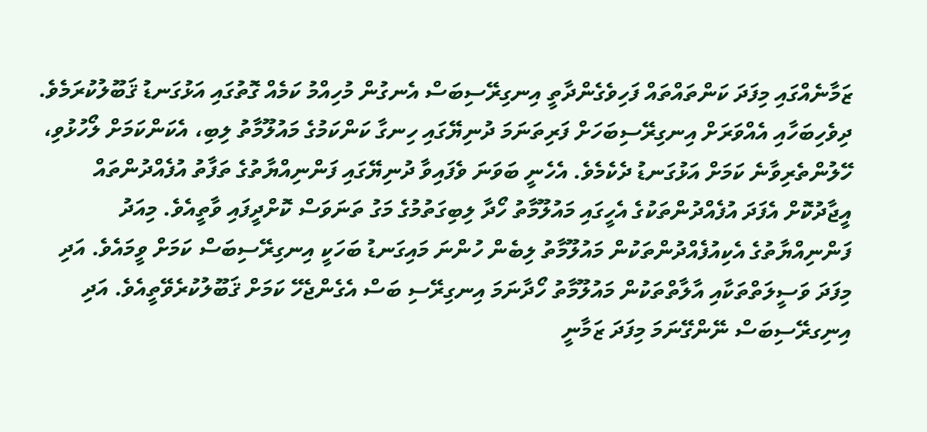ޒަމާނެއްގައި މިފަދަ ކަންތައްތައް ފަހިވެގެންދާތީ އިނގިރޭސިބަސް އެނގުން މުހިއްމު ކަމެއް ގޮތުގައި އަޅުގަނޑު ޤަބޫލުކުރަމެވެ.
ދިވެހިބަހާއި އެއްވަރަށް އިނގިރޭސިބަހަށް ފަރިތަނަމަ ދުނިޔޭގައި ހިނގާ ކަންކަމުގެ މައުލޫމާތު ލިބި، އެކަންކަމަށް ލޯހުޅުވި، ހޭލުންތެރިވާނެ ކަމަށް އަޅުގަނޑު ދެކެމެވެ. އެހެނީ ބަވަނަ ވެފައިވާ ދުނިޔޭގައި ފަންނިއްޔާތުގެ ތަފާތު އުފެއްދުންތައް އީޖާދުކޮށް އެފަދަ އުފެއްދުންތަކުގެ އެހީގައި މައުލޫމާތު ހޯދާ ލިބިގަތުމުގެ މަގު ތަނަވަސް ކޮށްދީފައި ވާތީއެވެ. މިއަދު ފަންނިއްޔާތުގެ އެކިއުފެއްދުންތަކުން މައުލޫމާތު ލިބެން ހުންނަ މައިގަނޑު ބަހަކީ އިނގިރޭސިބަސް ކަމަށް ވީމައެވެ. އަދި މިފަދަ ވަސީލަތްތަކާއި އާލާތްތަކުން މައުލޫމާތު ހޯދާނަމަ އިނގިރޭސި ބަސް އެގެންޖެހޭ ކަމަށް ޤަބޫލުކުރެވޭތީއެވެ. އަދި އިނިގރޭސިބަސް ނޭންގޭނަމަ މިފަދަ ޒަމާނީ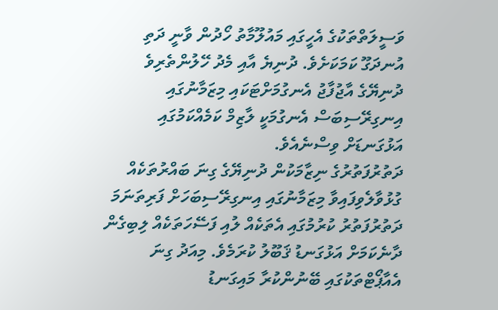ވަސީލަތްތަކުގެ އެހީގައި މައުލޫމާތު ހޯދުން ވާނީ ދަތި އުނދަގޫ ކަމަކަށެވެ. ދުނިޔެ އާއި މެދު ހޭލުންތެރިވެ ދުނިޔޭގެ އާޖުފާޖު އެނގުމަށްޓަކައި މިޒަމާނުގައި އިނގިރޭސިބަސް އެނގުމަކީ ލާޒިމް ކަމެއްކަމުގައި އަޅުގަނޑަށް ވިސްނެއެވެ.
ދަތުރުފަތުރުގެ ނިޒާމަކުން ދުނިޔޭގެ ގިނަ ބައްރުތަކެއް ގުޅުވާލެވިފައިވާ މިޒަމާނުގައި އިނގިރޭސިބަހަށް ފަރިތަނަމަ ދަތުރުފަތުރު ކުރުމުގައި އެތަކެއް ލުއި ފަސޭހަތަކެއް ލިބިގެން ދާނެކަމަށް އަޅުގަނޑު ޤަބޫލު ކުރަމެވެ. މިއަދު ގިނަ އެއާޕޯޓްތަކުގައި ބޭނުންކުރާ މައިގަނޑު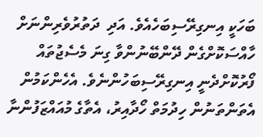ބަހަކީ އިނގިރޭސިބަހެއެވެ. އަދި  ދަތުރުވެރިންނަށް ހާއްސަކޮށްގެން ދޭންބޭނުންވާ ގިނަ މެސެޖުތައް ފޯރުކޮށްދެނީ އިނގިރޭސިބަހުންނެވެ. އެހެންކަމުން އެތަންތަނުން ހިދުމަތް ހޯދާއިރު، އެތާގެ މުއައްޒަފުންނާ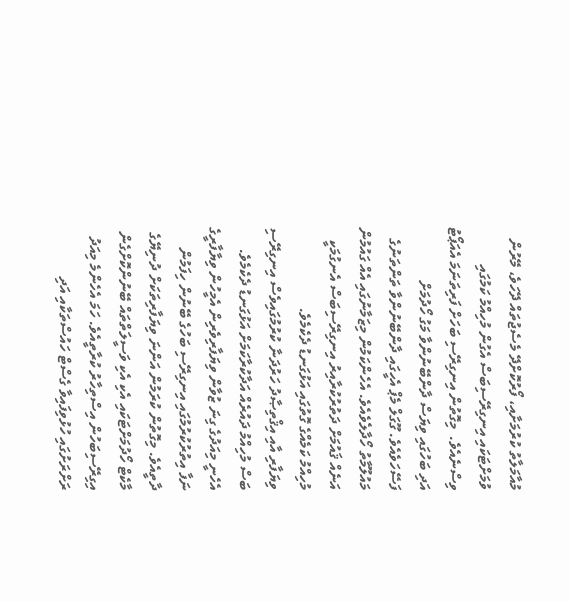މުއާމަލާތު ކުރުމަށާއި، ފޯރުކޮށްދޭ މެސެޖުތައް ދޭހަވެ، މޭރުން ވުމަށްޓަކައި އިނގިރޭސިބަސް އެގުން މުހިއްމު ކަމުގައި ވިސްނެއެވެ.  މިގޮތުން އިނގިރޭސި ބަހަށް ފަރިތަނަމަ އެއަޕޯޓު އަދި ބަހުގައި ވިޔަސް ދާންބޭނުންވާ މަގު ހޯދުމަށް ފަސޭހަވެއެވެ. ގޫގަލް މެޕް އެހީގައި ދާންބޭނުންވާ ތަންތަނުގެ މައުލޫމާތު ހޯދާލެވެއެވެ. އެހެންކަމުން މިޒަމާނުގައި އެއް ގައުމުން އަނެއް ޤައުމަށް ދަތުރުކުރާއިރު އިނގިރޭސިބަސް އެނގުމަކީ މުހިއްމު ކަމެއްގެ ގޮތުގައި އަޅުގަނޑު ދެކެމެވެ.
ވިޔަފާރި އާއި އިޤްތިޞާދު ހަރުދަނާ ކުރުމުގައިވެސް އިނގިރޭސި ބަސް މުހިއްމު ދައުރެއް އަދާކުރާކަމަށް އަޅުގަނޑު ދެކެމެވެ. އެހެނީ މިއަދުގެ ގިނަ ޒުވާން ވިޔަފާރިވެރިން އެމީހުން ވިޔާފާރީގެ ނަފާ އިތުރުކުރުމުގައި އިނގިރޭސި ބަހުގެ ބޭނުން ހިފަމުން ދާތީއެވެ. މިގޮތުން ކުރަމުން އަންނަ ވިޔަފާރިތަކަށް ދުނިޔޭގެ މާކެޓް ހޯދުމަށްޓަކައި އެކި އެކި ވަސީލަތްތައް ބޭނުންކޮށްގެން އިގިރޭސިބަހުން އިސްތިހާރު ކުރާތީއެވެ. ހަމަ އެހެންމެ މިއަދު ރަށްރަށުގައި ހުޅުވިފައިވާ ގެސްޓް ހައުސްތަކާއި އަދި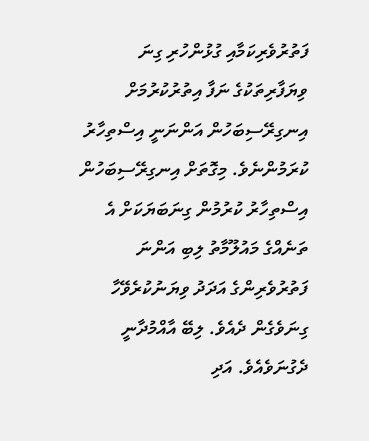ފަތުރުވެރިކަމާއި ގުޅުންހުރި ގިނަ ވިޔަފާރިތަކުގެ ނަފާ އިތުރުކުރުމަށް އިނގިރޭސިބަހުން އަންނަނީ އިސްތިހާރު ކުރަމުންނެވެ. މިގޮތަށް އިނގިރޭސިބަހުން އިސްތިހާރު ކުރުމުން ގިނަބަޔަކަށް އެ ތަނެއްގެ މައުލޫމާތު ލިބި އަންނަ ފަތުރުވެރިންގެ އަދަދު ވިޔަނުކުރެވޭހާ ގިނަވެގެން ދެއެވެ. ލިބޭ އާއްމުދާނީ ދެގުނަވެއެވެ. އަދި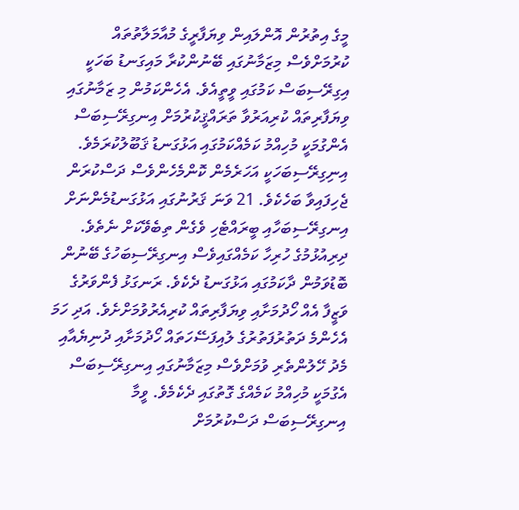މީގެ އިތުރުން އޮންލައިން ވިޔަފާރީގެ މުއާމަލާތުތައް ކުރުމަށްވެސް މިޒަމާނުގައި ބޭނުންކުރާ މައިގަނޑު ބަހަކީ އިގިރޭސިބަސް ކަމުގައި ވީތީއެވެ. އެހެންކަމުން މި ޒަމާނުގައި ވިޔަފާރިތައް ކުރިއަރުވާ ތަރައްޤީކުރުމަށް އިނގިރޭސިބަސް އެންގުމަކީ މުހިއްމު ކަމެއްކަމުގައި އަޅުގަނޑު ޤަބޫލުކުރަމެވެ.
އިނިގިރޭސިބަހަކީ އަހަރެމެން ކޮންމެހެންވެސް ދަސްކުރަން ޖެހިފައިވާ ބަހެކެވެ. 21 ވަނަ ޤަރުނުގައި އަޅުގަނޑުމެންނަށް އިނގިރޭސިބަހާއި ބީރައްޓެހި ވެގެން ތިބެވޭކަށް ނެތެވެ. ދިރިއުޅުމުގެ ހުރިހާ ކަމެއްގައިވެސް އިނގިރޭސިބަހުގެ ބޭނުން ބޮޑުވަމުން ދާކަމުގައި އަޅުގަނޑު ދެކެވެ. ރަނގަޅު ފެންވަރުގެ ވަޒީފާ އެއް ހޯދުމަށާއި ވިޔަފާރިތައް ކުރިއެރުވުމަށްށެވެ. އަދި ހަމަ އެހެންމެ ދަތުރުފަތުރުގެ ލުއިފަސޭހަތައް ހޯދުމަށާއި ދުނިޔެއާއި މެދު ހޭލުންތެރި ވުމަށްވެސް މިޒަމާނުގައި އިނގިރޭސިބަސް އެގުމަކީ މުހިއްމު ކަމެއްގެ ގޮތުގައި ދެކެމެވެ. ވީމާ އިނގިރޭސިބަސް ދަސްކުރުމަށް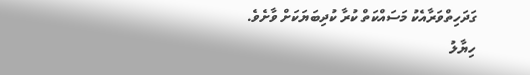ގަދަހިތްވަރާއެކު މަސައްކަތް ކުރާ ކުދިބަޔަކަށް ވާށެވެ.
ހިޔާލު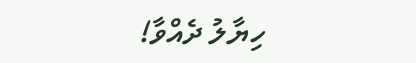ހިޔާލު ދެއްވާ!